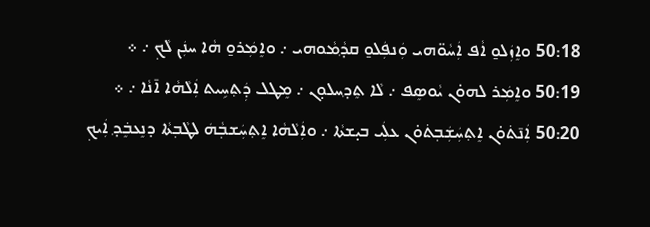50:18 ܘܐܸܙܲܠܘ̱ ܐܵܦ ܐܲܚܵܘ̈ܗܝ ܘܲܢܦܲܠܘ̱ ܩܕ݂ܵܡܵܘܗܝ ܇ ܘܐܸܡܲܪܘ̱ ܗܵܐ ܚܢܲܢ ܠܵܟ݂ ܇ ܀
50:19 ܘܐܸܡܲܪ ܠܗܘ̇ܢ ܝܵܘܣܸܦ ܇ ܠܵܐ ܬܸܕ݂ܚܠܘ̣ܢ ܇ ܡܸܛܠ ܕܲܬ݂ܚܹܝܬ ܐܲܠܵܗܵܐ ܐ̄ܢܵܐ ܇ ܀
50:20 ܐܲܢ̄ܬ݁ܘ̇ܢ ܐܸܬ݂ܚܲܫܲܒ݂ܬ݁ܘ̇ܢ ܥܠܲܝ ܒܝ̣ܫܬܵܐ ܇ ܘܐܲܠܵܗܵܐ ܐܸܬ݂ܚܲܫܒ݂ܵܗܿ ܠܛܵܒ݂ܬܵܐ ܕܢܸܥܒܸ݁ܕ݂ ܐܲܝܟ݂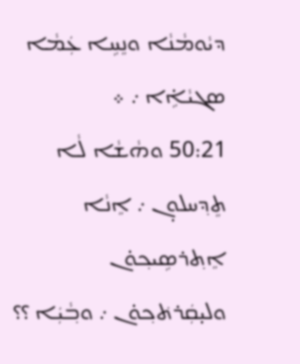ܕܝܵܘܡܵܢܵܐ ܘܢܸܚܹܐ ܥܲܡܵܐ ܣܓܝܵܐܹ̇ܐ ܇ ܀
50:21 ܘܗܵܫܵܐ ܠܵܐ ܬܸܕ݂ܚܠܘ̣ܢ ܇ ܐܸܢܵܐ ܐܸܬ݂ܪܣܹܝܟ݂ܘ̇ܢ ܘܠܝ̣ܩܲܪܬ݁ܟ݂ܘ̇ܢ ܇ ܘܒ݂ܵܝܲܐ ؟؟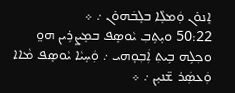ܐܸܢܘ̇ܢ ܘܲܡܠ̣ܵܐ ܒܠܸܒ݁ܗܘ̇ܢ ܇ ܀
50:22 ܘܝ̣ܬܹܒ݂ ܝܵܘܣܸܦ ܒܡܸܨܪܹܝܢ ܗܘ̤ ܘܟ݂ܠܹܗ ܒܹܝܬ݂ ܐܲܒ݂ܘ̣ܗܝ ܇ ܘܲܚ̣ܝܵܐ ܝܵܘܣܸܦ ܡܵܐܐ ܘܲܥܣܲܪ ܫ̈ܢܝ̣ܢ ܇ ܀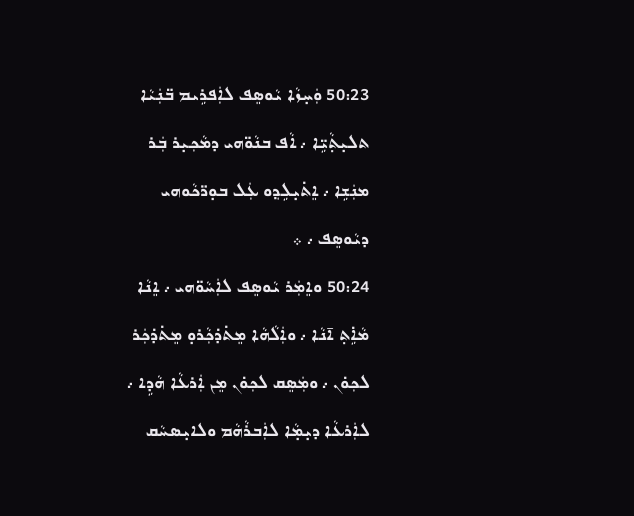50:23 ܘܲܚ̣ܙܵܐ ܝܵܘܣܸܦ ܠܐܲܦܪܹܝܡ ܒ̈ܢܲܝܵܐ ܬܠܝ̣ܬ݂ܵܝܹ̈ܐ ܇ ܐܵܦ ܒܢܵܘ̈ܗܝ ܕܡܵܟ݂ܝ̣ܪ ܒܲܪ ܡܢܲܫܹܐ ܇ ܐܸܬ݁ܝ̣ܠܹܕ݂ܘ ܥܲܠ ܒܘ̣ܪ̈ܟܵܘܗܝ ܕܝܵܘܣܸܦ ܇ ܀
50:24 ܘܐܸܡܲܪ ܝܵܘܣܸܦ ܠܐܲܚܵܘ̈ܗܝ ܇ ܐܸܢܵܐ ܡܵܐܹ̇ܬ݂ ܐ̄ܢܵܐ ܇ ܘܐܲܠܵܗܵܐ ܡܸܬ݁ܕ݁ܟ݂ܵܪܘ̣ ܡܸܬ݁ܕ݁ܟܲܪ ܠܟ݂ܘ̇ܢ ܇ ܘܡܲܣܸܩ ܠܟ݂ܘ̇ܢ ܡܸܢ ܐܲܪܥܵܐ ܗܵܕܹܐ ܇ ܠܐܲܪܥܵܐ ܕܝ̣ܡ̣ܵܐ ܠܐܲܒܪܵܗܵܡ ܘܠܐܝ̣ܣܚܵܩ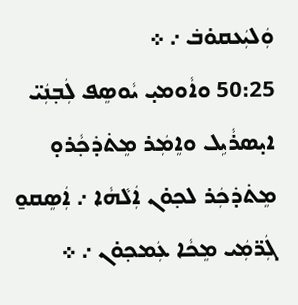ܘܲܠܝܲܥܩܘ̇ܒ݁ ܇ ܀
50:25 ܘܐܵܘܡܝ̣ ܝܵܘܣܸܦ ܠܲܒ݂ܢܲܝ̈ ܐܝ̣ܣܪܵܝܹܠ ܘܐܸܡܲܪ ܡܸܬ݁ܕ݁ܟ݂ܵܪܘ̣ ܡܸܬ݁ܕ݁ܟܲܪ ܠܟ݂ܘ̇ܢ ܐܲܠܵܗܵܐ ܇ ܐܲܣܸܩܘ̱ ܓܲܪ̈ܡܲܝ ܡܸܟܵܐ ܥܲܡܟ݂ܘ̇ܢ ܇ ܀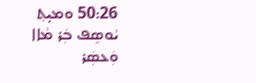50:26 ܘܡܝ̣ܬ݂ ܝܵܘܣܸܦ ܒܲܪ ܡܵܐܐ ܘܲܥܣܲܪ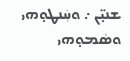ܫܢܝ̣̈ܢ ܇ ܘܚܲܢܛܘ̣ܗܝ ܘܣܵܡܘ̣ܗܝ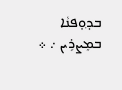ܒܕ݂ܘ̣ܦܢܵܐ ܒܡܸܨܪܹܝܢ ܇ ܀